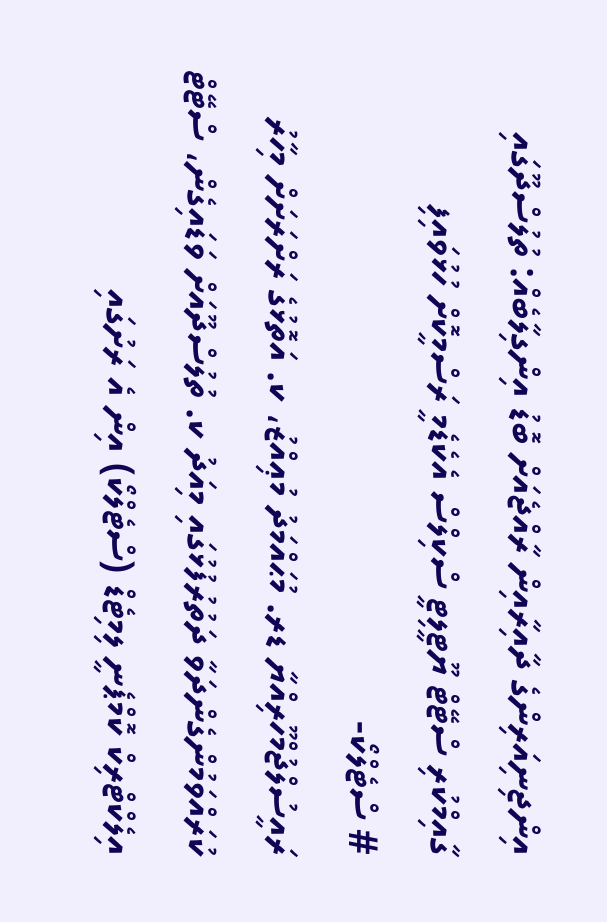އިންޖިނިއަރިންގެ ދާއިރާއިން ރާއްޖެއަށް ބޮޑު އިންގިލާބެއް: ތުލުސްދޫގައި ގާއިމްކުރި ސްޓޭޓް ޔޫޓީލިޓީ ސްކިލްސް އެކެޑެމީ ރަސްމީކޮށް ހުޅުވައިފި
# ސްޓެލްކޯ-
ރައީސުލްޖުމްހޫރިއްޔާ ޑރ. މުޙައްމަދު މުޢިއްޒު، ކ. އަތޮޅުގެ ރަށްރަށަށް މިހާރު ކުރައްވަމުންގެންދަވާ ދަތުރުފުޅުގައި މިއަދު ކ. ތުލުސްދޫއަށް ވަޑައިގެން، ސްޓޭޓް އިލެކްޓްރިކް ކޮމްޕެނީ ލިމިޓެޑް (ސްޓެލްކޯ) އިން އެ ރަށުގައި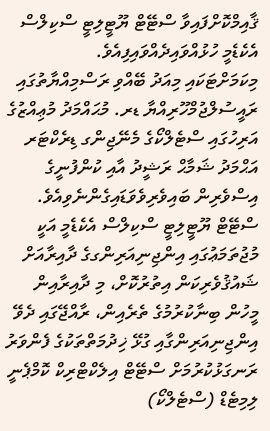ޤާއިމްކޮށްފައިވާ ސްޓޭޓް ޔޫޓީލިޓީ ސްކިލްސް އެކެޑެމީ ހުޅުއްވައިދެއްވައިފިއެވެ.
މިކަމަށްޓަކައި މިއަދު ބޭއްވި ރަސްމިއްޔާތުގައި ރައީސުލްޖުމްހޫރިއްޔާ ޑރ. މުޙައްމަދު މުޢިއްޒުގެ އަރިހުގައި ސްޓެލްކޯގެ މެނޭޖިންގ ޑިރެކްޓަރ އަޙްމަދު ޝަމާޙް ރަޝީދު އާއި ކުންފުނީގެ އިސްވެރިން ބައިވެރިވެވަޑައިގެންނެވިއެވެ.
ސްޓޭޓް ޔޫޓީލިޓީ ސްކިލްސް އެކެޑެމީ އަކީ މުޖުތަމަޢުގައި އިންޖިނިއަރިންގގެ ދާއިރާއަށް ޝައުޤުވެރިކަން އިތުރުކޮށް، މި ދާއިރާއިން މީހުން ބިނާކުރުމުގެ ތެރެއިން، ރާއްޖޭގައި ދެވޭ އިންޖިނިއަރިންގާއި ގުޅޭ ޚިދުމަތްތަކުގެ ފެންވަރު ރަނގަޅުކުރުމަށް ސްޓޭޓް އިލެކްޓްރިކް ކޮމްޕެނީ ލިމިޓެޑް (ސްޓެލްކޯ)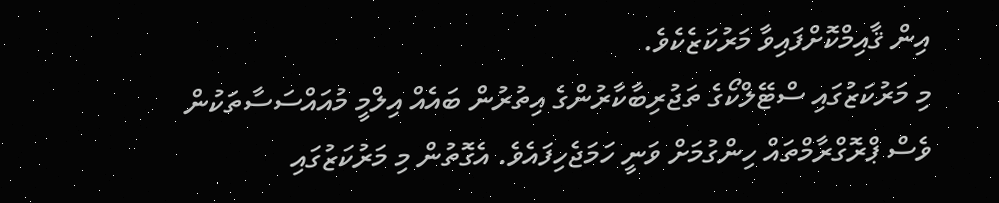އިން ޤާއިމްކޮށްފައިވާ މަރުކަޒެކެވެ.
މި މަރުކަޒުގައި ސްޓޭލްކޯގެ ތަޖުރިބާކާރުންގެ އިތުރުން ބައެއް އިލްމީ މުއައްސަސާތަކުން ވެސް ޕްރޮގްރާމްތައް ހިންގުމަށް ވަނީ ހަމަޖެހިފައެވެ. އެގޮތުން މި މަރުކަޒުގައި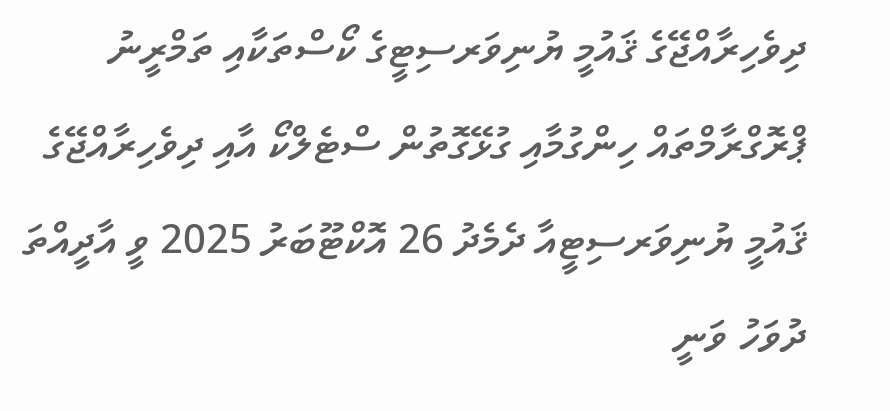ދިވެހިރާއްޖޭގެ ޤައުމީ ޔުނިވަރސިޓީގެ ކޯސްތަކާއި ތަމްރީނު ޕްރޮގްރާމްތައް ހިންގުމާއި ގުޅޭގޮތުން ސްޓެލްކޯ އާއި ދިވެހިރާއްޖޭގެ ޤައުމީ ޔުނިވަރސިޓީއާ ދެމެދު 26 އޮކްޓޫބަރު 2025 ވީ އާދީއްތަ ދުވަހު ވަނީ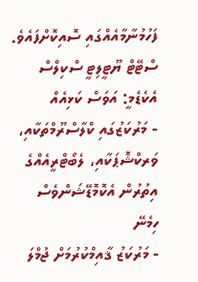ފަހުމުނާމާއެއްގައި ސޮއިކޮށްފައެވެ.
ސްޓޭޓް ޔޫޓީލިޓީ ސްކިލްސް އެކެޑެމީ: އަވަސް ކަޅިއެއް
- މަރުކަޒުގައި ކްލާސްރޫމްތަކާއި، ވަރކްޝޮޕަކާއި، ލެބޯޓްރީއެއްގެ އިތުރުން އެކޮމޮޑޭޝަންވެސް ހިމެނޭ
- މަރުކަޒު ޤާއިމްކުރުމަށް ޖުމްލަ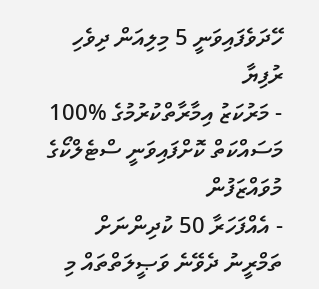ހޭދަވެފައިވަނީ 5 މިލިއަން ދިވެހި ރުފިޔާ
- މަރުކަޒު އިމާރާތްކުރުމުގެ %100 މަސައްކަތް ކޮށްފައިވަނީ ސްޓެލްކޯގެ މުވައްޒަފުން
- އެއްފަހަރާ 50 ކުދިންނަށް ތަމްރީނު ދެވޭނެ ވަޞީލަތްތައް މި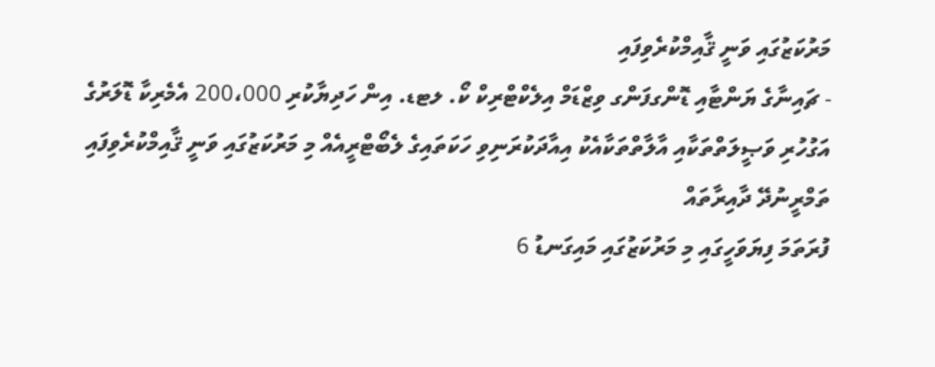މަރުކަޒުގައި ވަނީ ޤާއިމްކުރެވިފައި
- ޗައިނާގެ ޔަންޓާއި ޑޮންގފަންގ ވިޒްޑަމް އިލެކްޓްރިކް ކޯ. ލޓޑ. އިން ހަދިޔާކުރި 200،000 އެމެރިކާ ޑޮލަރުގެ އަގުހުރި ވަޞީލަތްތަކާއި އާލާތްތަކާއެކު އިއާދަކުރަނިވި ހަކަތައިގެ ލެބޯޓްރީއެއް މި މަރުކަޒުގައި ވަނީ ޤާއިމްކުރެވިފައި
ތަމްރީނުދޭ ދާއިރާތައް
ފުރަތަމަ ފިޔަވަހީގައި މި މަރުކަޒުގައި މައިގަނޑު 6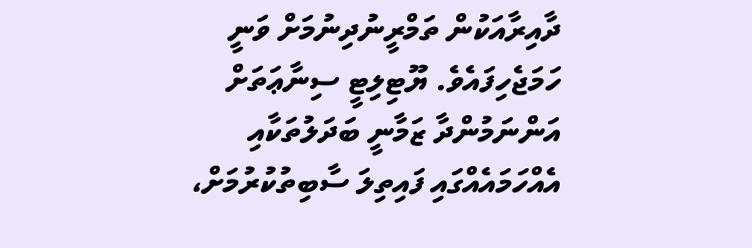ދާއިރާއަކުން ތަމްރީނުދިނުމަށް ވަނީ ހަމަޖެހިފައެވެ. ޔޫޓިލިޓީ ސިނާޢަތަށް އަންނަމުންދާ ޒަމާނީ ބަދަލުތަކާއި އެއްހަމައެއްގައި ފައިތިލަ ސާބިތުކުރުމަށް،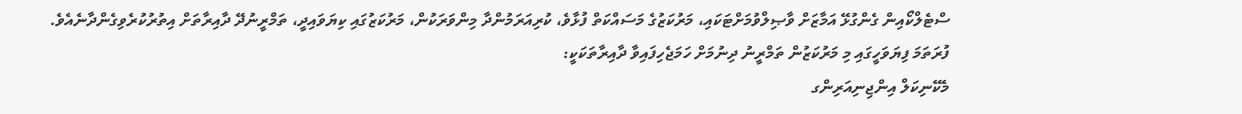ސްޓެލްކޯއިން ގެންގުޅޭ އަމާޒަށް ވާޞިލްވުމަށްޓަކައި، މަރުކަޒުގެ މަސައްކަތް ފުޅާވެ، ކުރިއަރަމުންދާ މިންވަރަކުން، މަރުކަޒުގައި ކިޔަވައިދީ، ތަމްރީނުދޭ ދާއިރާތަށް އިތުރުކުރެވިގެންދާނެއެވެ.
ފުރަތަމަ ފިޔަވަހީގައި މި މަރުކަޒުން ތަމްރީނު ދިނުމަށް ހަމަޖެހިފައިވާ ދާއިރާތަކަކީ:
މެކޭނިކަލް އިންޖިނިއަރިންގ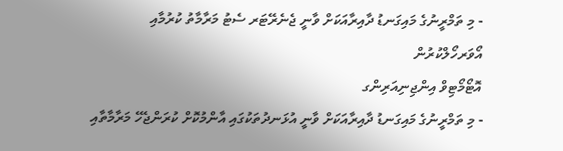- މި ތަމްރީނުގެ މައިގަނޑު ދާއިރާއަކަށް ވާނީ ޖެނެރޭޓަރ ސެޓު މަރާމާތު ކުރުމާއި އޯވަރހޯލްކުރުން
އޮޓޯމޯޓިވް އިންޖިނިއަރިންގ
- މި ތަމްރީނުގެ މައިގަނޑު ދާއިރާއަކަށް ވާނީ އުޅަނދުތަކުގައި އާންމުކޮށް ކުރަންޖެހޭ މަރާމާތާއި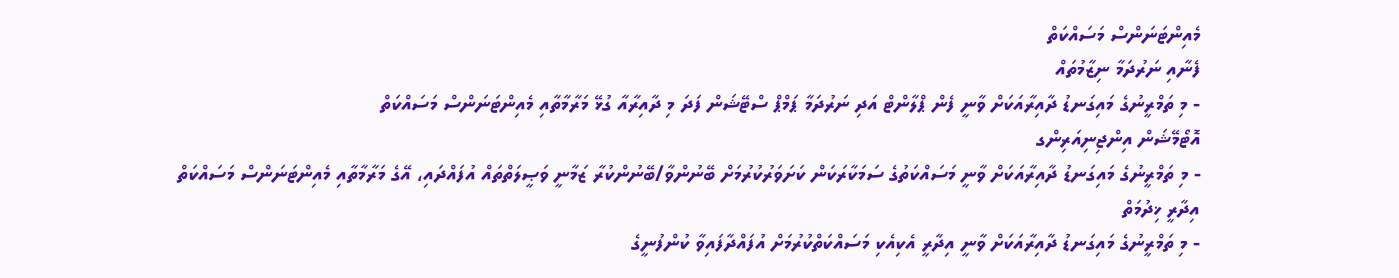މެއިންޓަނަންސް މަސައްކަތް
ފެނާއި ނަރުދަމާ ނިޒާމުތައް
- މި ތަމްރީނުގެ މައިގަނޑު ދާއިރާއަކަށް ވާނީ ފެން ޕްލާންޓް އަދި ނަރުދަމާ ޕަމްޕް ސްޓޭޝަން ފަދަ މި ދާއިރާއާ ގުޅޭ މަރާމާތާއި މެއިންޓަނަންސް މަސައްކަތް
އޮޓޯމޭޝަން އިންޖިނިއަރިންގ
- މި ތަމްރީނުގެ މައިގަނޑު ދާއިރާއަކަށް ވާނީ މަސައްކަތުގެ ސަމަކާރަކަން ކަށަވަރުކުރުމަށް ބޭނުންވާ/ބޭނުންކުރާ ޒަމާނީ ވަޞީލަތްތައް އުފައްދައި، އޭގެ މަރާމާތާއި މެއިންޓަނަންސް މަސައްކަތް
އިދާރީ ޚިދުމަތް
- މި ތަމްރީނުގެ މައިގަނޑު ދާއިރާއަކަށް ވާނީ އިދާރީ އެކިއެކި މަސައްކަތްކުރުމަށް އުފައްދާފައިވާ ކުންފުނީގެ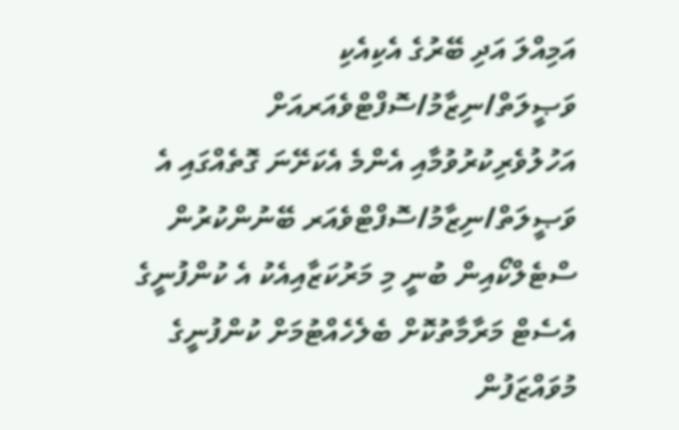އަމިއްލަ އަދި ބޭރުގެ އެކިއެކި ވަޞީލަތް/ނިޒާމު/ސޮފްޓްވެއަރއަށް އަހުލުވެރިކުރުވުމާއި އެންމެ އެކަށޭނަ ގޮތެއްގައި އެ ވަޞީލަތް/ނިޒާމު/ސޮފްޓްވެއަރ ބޭނުންކުރުން
ސްޓެލްކޯއިން ބުނީ މި މަރުކަޒާއިއެކު އެ ކުންފުނީގެ އެސެޓް މަރާމާތުކޮށް ބެލެހެއްޓުމަށް ކުންފުނީގެ މުވައްޒަފުން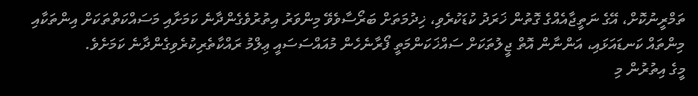ތަމްރީނުކޮށް، އޭގެ ނަތީޖާއެއްގެ ގޮތުން ޚަރަދު ކުޑަކުރެވި، ޚިދުމަތަށް ބަރޯސާވެވޭ މިންވަރު އިތުރުވެގެންދާނެ ކަމަށާއި މަސައްކަތްތަކަށް އިންތަކާއި މިންތައް ކަނޑައަޅައި، އަންނާން އޮތް ޖީލުތަކަށް ސައްޚަކަންމަތީ ފޯރާނެހެން މުއައްސަސައީ ޢިލްމު ރައްކާތެރިކުރެވިގެންދާނެ ކަމަށެވެ.
މީގެ އިތުރުން މި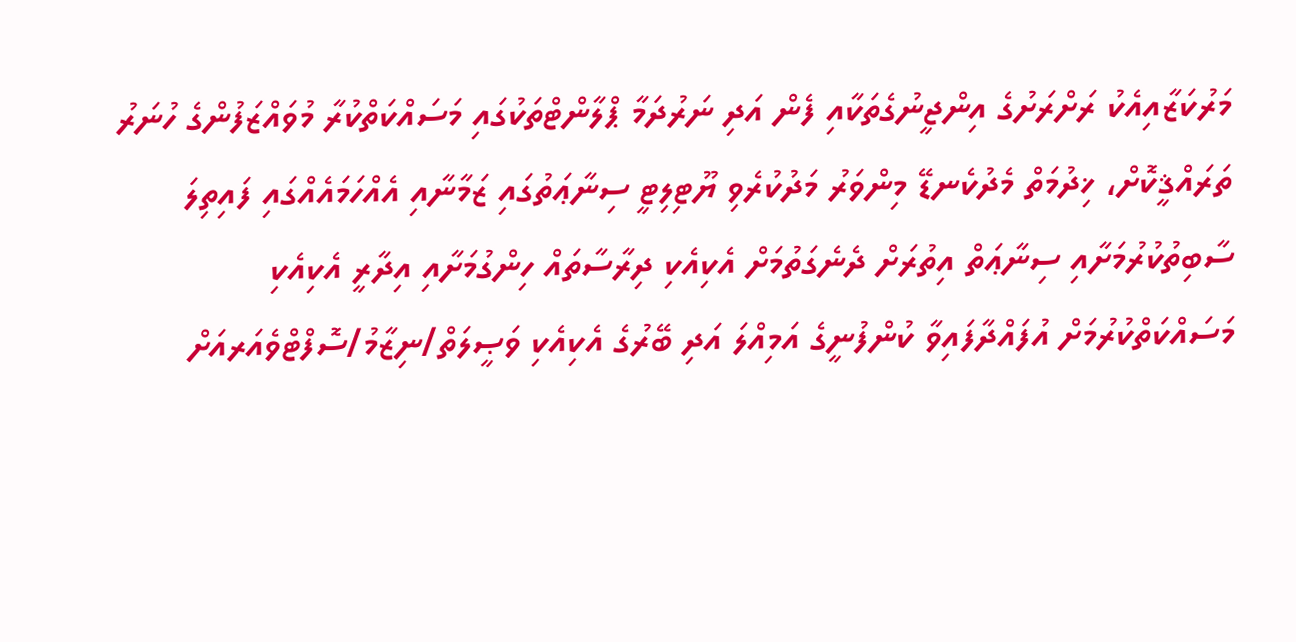މަރުކަޒާއިއެކު ރަށްރަށުގެ އިންޖީނުގެތަކާއި ފެން އަދި ނަރުދަމާ ޕްލާންޓްތަކުގައި މަސައްކަތްކުރާ މުވައްޒަފުންގެ ހުނަރު ތަރައްޤީކޮށް، ޚިދުމަތް މެދުކެނޑޭ މިންވަރު މަދުކުރެވި ޔޫޓިލިޓީ ސިނާޢަތުގައި ޒަމާނާއި އެއްހަމައެއްގައި ފައިތިލަ ސާބިތުކުރުމަށާއި ސިނާޢަތް އިތުރަށް ދެނެގަތުމަށް އެކިއެކި ދިރާސާތައް ހިންގުމަށާއި އިދާރީ އެކިއެކި މަސައްކަތްކުރުމަށް އުފައްދާފައިވާ ކުންފުނީގެ އަމިއްލަ އަދި ބޭރުގެ އެކިއެކި ވަޞީލަތް/ނިޒާމު/ސޮފްޓްވެއަރއަށް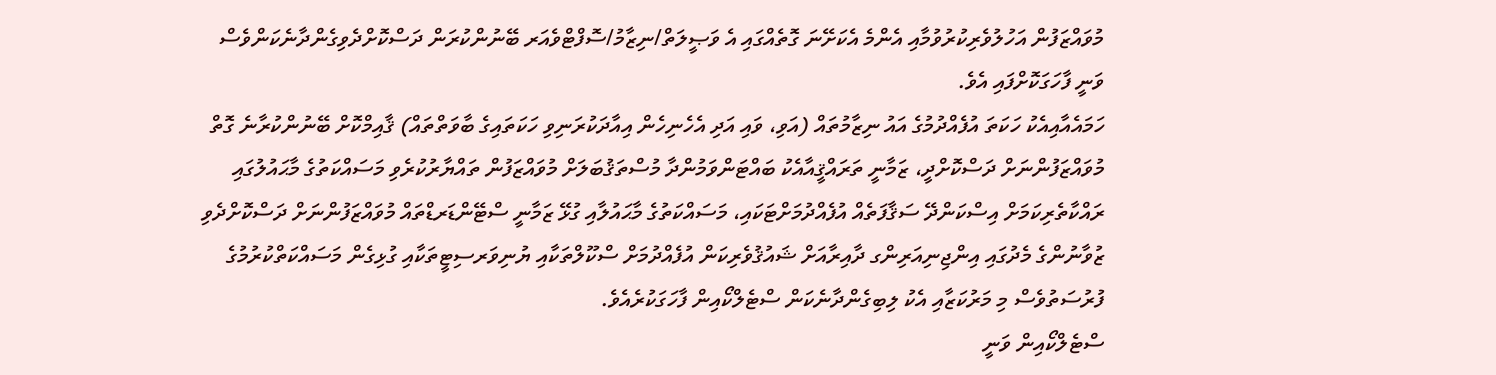މުވައްޒަފުން އަހުލުވެރިކުރުވުމާއި އެންމެ އެކަށޭނަ ގޮތެއްގައި އެ ވަޞީލަތް/ނިޒާމު/ސޮފްޓްވެއަރ ބޭނުންކުރަން ދަސްކޮށްދެވިގެންދާނެކަންވެސް ވަނީ ފާހަގަކޮށްފައި އެވެ.
ހަމައެއާއިއެކު ހަކަތަ އުފެއްދުމުގެ އައު ނިޒާމުތައް (އަވި، ވައި އަދި އެހެނިހެން އިއާދަކުރަނިވި ހަކަތައިގެ ބާވަތްތައް) ޤާއިމްކޮށް ބޭނުންކުރާނެ ގޮތް މުވައްޒަފުންނަށް ދަސްކޮށްދީ، ޒަމާނީ ތަރައްޤީއާއެކު ބައްޓަންވަމުންދާ މުސްތަޤުބަލަށް މުވައްޒަފުން ތައްޔާރުކުރެވި މަސައްކަތުގެ މާޙައުލުގައި ރައްކާތެރިކަމަށް އިސްކަންދޭ ސަޤާފަތެއް އުފެއްދުމަށްޓަކައި، މަސައްކަތުގެ މާޙައުލާއި ގުޅޭ ޒަމާނީ ސްޓޭންޑަރޑްތައް މުވައްޒަފުންނަށް ދަސްކޮށްދެވި ޒުވާނުންގެ މެދުގައި އިންޖިނިއަރިންގ ދާއިރާއަށް ޝައުޤުވެރިކަން އުފެއްދުމަށް ސްކޫލްތަކާއި ޔުނިވަރސިޓީތަކާއި ގުޅިގެން މަސައްކަތްކުރުމުގެ ފުރުސަތުވެސް މި މަރުކަޒާއި އެކު ލިބިގެންދާނެކަން ސްޓެލްކޯއިން ފާހަގަކުރެއެވެ.
ސްޓެލްކޯއިން ވަނީ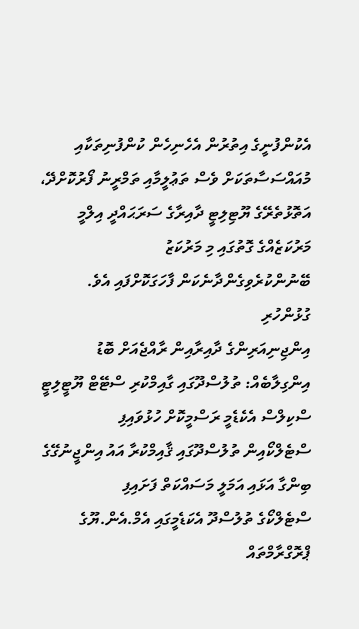އެކުންފުނީގެ އިތުރުން އެހެނިހެން ކުންފުނިތަކާއި މުއައްސަސާތަކަށް ވެސް ތަޢުލީމާއި ތަމްރީނު ފޯރުކޮށްދޭ، އަތޮޅުތެރޭގެ ޔޫޓިލިޓީ ދާއިރާގެ ސަރަޙައްދީ އިލްމީ މަރުކަޒެއްގެ ގޮތުގައި މި މަރުކަޒު ބޭނުންކުރެވިގެންދާނެކަން ފާހަގަކޮށްފައި އެވެ.
ގުޅުންހުރި
އިންޖިނިއަރިންގެ ދާއިރާއިން ރާއްޖެއަށް ބޮޑު އިންގިލާބެއް: ތުލުސްދޫގައި ގާއިމްކުރި ސްޓޭޓް ޔޫޓީލިޓީ ސްކިލްސް އެކެޑެމީ ރަސްމީކޮށް ހުޅުވައިފި
ސްޓެލްކޯއިން ތުލުސްދޫގައި ޤާއިމްކުރާ އައު އިންޖީނުގޭގެ ބިންގާ އަޅައި އަމަލީ މަސައްކަތް ފަށައިފި
ސްޓެލްކޯގެ ތުލުސްދޫ އެކަޑެމީގައި އެމް.އެން.ޔޫގެ ޕްރޮގްރާމްތައް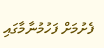ފެށުމަށް ފަހުމުނާމާގައި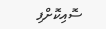ސޮއިކޮށްފި